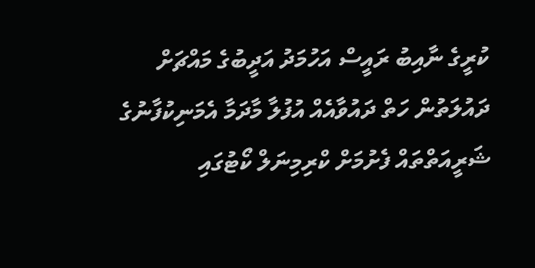ކުރީގެ ނާއިބު ރައީސް އަހުމަދު އަދީބުގެ މައްޗަށް ދައުލަތުން ހަތް ދައުވާއެއް އުފުލާ މާދަމާ އެމަނިކުފާނުގެ ޝަރީއަތްތައް ފެށުމަށް ކްރިމިނަލް ކޯޓުގައި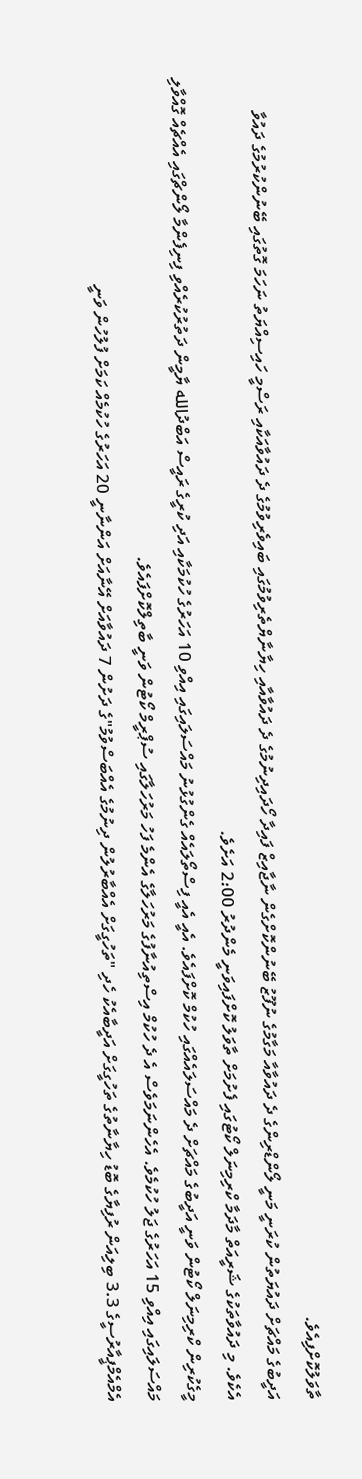ތާވަލުކޮށްފިއެވެ.
އަދީބުގެ މައްޗަށް ދައުޔަތުން ކުރަނީ މަނީ ލޯންޑްރިންގެ ދެ ދައުވާއާ މަގާމުގެ ނުފޫޒު ބޭނުންކޮށްގެން ނާޖާއިޒް ފައިދާ ހޯދައިދިނުމުގެ ދެ ދައުވާއާއި ހިޔާނާޔްތެރިވުމުގައި ބައިވެރިވުމުގެ ދެ ދައުވާއަކާއި ރަސްމީ ހައިސިއްޔަތު ނަހަމަ ގޮތުގައި ބޭނުންކުރުމުގެ ދައުވާ އެކެވެ. މި ދައުވާތަކުގެ ޝަރީއަތް މާދަމާ ކްރިމިނަލް ކޯޓުގައި ފެށުމަށް ތާވަލު ކޮށްފައިވަނީ މެންދުރު 2:00 އަށެވެ.
މީގެކުރިން ކްރިމިނަލް ކޯޓުން ވަނީ އަދީބުގެ މައްޗަށް ދެ މައްސަލައެއްގައި ހުކުމް ކޮށްފައެވެ. އެއީ އެއީ ފިސްތޯލައެއް ގެންގުޅުނު މައްސަލައިގައި އިއްވި 10 އަހަރުގެ ހުކުމަކާއި އަދި ކުރީގެ ރައީސް އަބްދުالله ޔާމީން ދަތުރުކުރެއްވި ފިނިފެންމާ ލޯންޗްގައި އެއްޗެއް ގޮއްވާލި މައްސަލައިގައި އިއްވި 15 އަހަރުގެ ޖަލު ހުކުމެވެ. އެހެންނަމަވެސް އެ ދެ ހުކުމް އިސްތިއުނާފުގެ މަރުހަލާގެ އެންމެ ފަހު މަރުހަލާގައި ސުޕްރީމް ކޯޓުން ވަނީ ބާތިލްކޮށްފައެވެ.
އެމްއެމްޕީއާރުސީގެ 3.3 ބިލިއަން ރުފިޔާގެ ބޮޑު ހިޔާނާތުގެ ތަހުގީގަށް އަދީބާއެކު ހެދި "ތަހުގީގަށް އެއްބާރުލުން ދިނުމުގެ އެއްބަސްވުމު"ގެ ދަށުން 7 ދައުވާއަށް އޭނާއަށް އަންނާނީ 20 އަހަރުގެ ހުކުމެއް ކަމަށް ފުލުހުން ވަނީ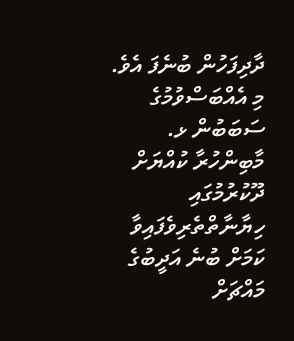ދާދިފަހުން ބުނެފަ އެވެ.
މި އެއްބަސްވުމުގެ ސަބަބުން ޅ. މާބިންހުރާ ކުއްޔަށް ދޫކުރުމުގައި ހިޔާނާތްތެރިވެފައިވާ ކަމަށް ބުނެ އަދީބުގެ މައްޗަށް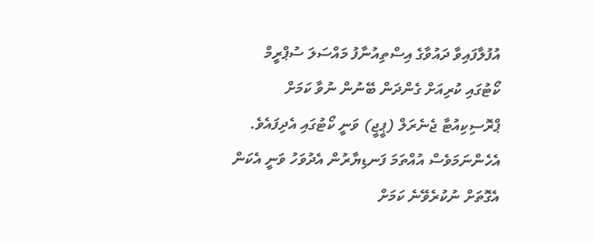އުފުލާފައިވާ ދައުވާގެ އިސްތިއުނާފު މައްސަލަ ސުޕްރީމް ކޯޓުގައި ކުރިއަށް ގެންދަން ބޭނުން ނުވާ ކަމަށް ޕްރޮސިކިއުޓާ ޖެނެރަލް (ޕީޖީ) ވަނީ ކޯޓުގައި އެދިފައެވެ. އެހެންނަމަވެސް އުއްތަމަ ފަނޑިޔާރުން އެދުވަހު ވަނީ އެކަން އެގޮތަށް ނުކުރެވޭނެ ކަމަށް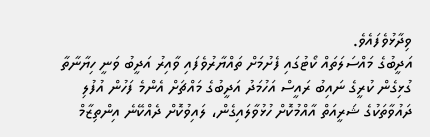ވިދާޅުވެފައެވެ.
އަދީބުގެ މައްސަލަތައް ކޯޓުގައި ފެށުމަށް ތައްޔާރުވެފައި ވާއިރު އަދީބު ވަނީ ހިޔާނާތާ ގުޅިގެން ކުރީގެ ނައިބު ރައީސް އަހުމަދު އަދީބުގެ މައްޗަށް އެންމެ ފަހުން އުފުލި ދައުވާތަކުގެ ޝަރީއަތް އާއްމުކޮށް ހުޅުވާލައިގެން، ލައިވުކޮށް ދެއްކޭނެ އިންތިޒާމް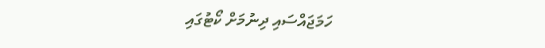ހަމަޖައްސައި ދިނުމަށް ކޯޓުގައި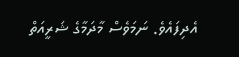އެދިފައެވެ. ނަމަވެސް މާދަމާގެ ޝަރީއަތް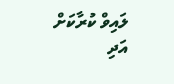ލައިވް ކުރާކަށް އަދި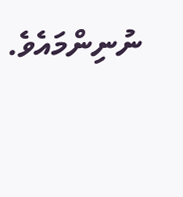ނުނިންމައެވެ.